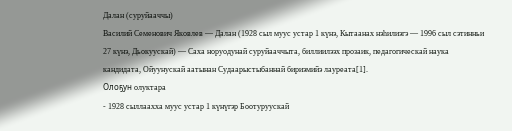Далан (суруйааччы)
Василий Семенович Яковлев — Далан (1928 сыл муус устар 1 күнэ, Кытаанах нэһилиэгэ — 1996 сыл сэтинньи 27 күнэ, Дьокуускай) — Саха норуодунай суруйааччыта, биллиилээх прозаик, педагогическай наука кандидата, Ойуунускай аатынан Судаарыстыбаннай бириэмийэ лауреата[1].
Олоҕун олуктара
- 1928 сыллаахха муус устар 1 күнүгэр Боотуруускай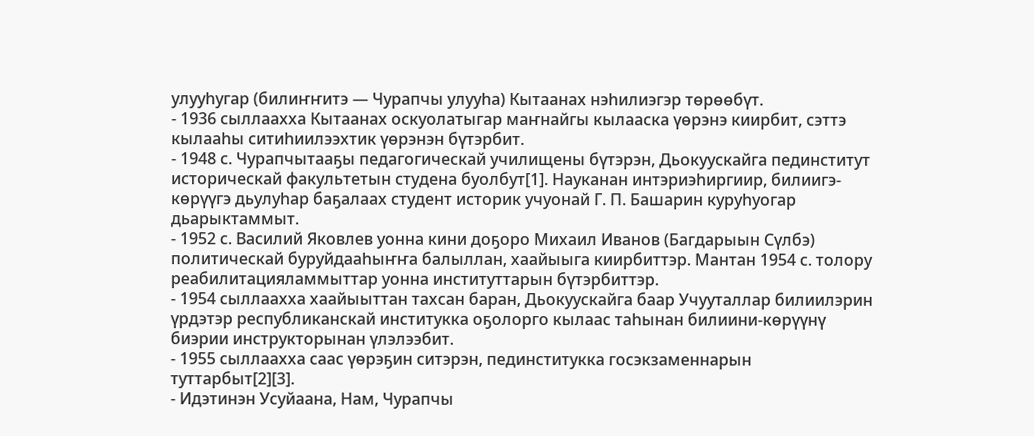улууһугар (билиҥҥитэ — Чурапчы улууһа) Кытаанах нэһилиэгэр төрөөбүт.
- 1936 сыллаахха Кытаанах оскуолатыгар маҥнайгы кылааска үөрэнэ киирбит, сэттэ кылааһы ситиһиилээхтик үөрэнэн бүтэрбит.
- 1948 с. Чурапчытааҕы педагогическай училищены бүтэрэн, Дьокуускайга пединститут историческай факультетын студена буолбут[1]. Науканан интэриэһиргиир, билиигэ-көрүүгэ дьулуһар баҕалаах студент историк учуонай Г. П. Башарин куруһуогар дьарыктаммыт.
- 1952 с. Василий Яковлев уонна кини доҕоро Михаил Иванов (Багдарыын Сүлбэ) политическай буруйдааһыҥҥа балыллан, хаайыыга киирбиттэр. Мантан 1954 с. толору реабилитацияламмыттар уонна институттарын бүтэрбиттэр.
- 1954 сыллаахха хаайыыттан тахсан баран, Дьокуускайга баар Учууталлар билиилэрин үрдэтэр республиканскай институкка оҕолорго кылаас таһынан билиини-көрүүнү биэрии инструкторынан үлэлээбит.
- 1955 сыллаахха саас үөрэҕин ситэрэн, пединститукка госэкзаменнарын туттарбыт[2][3].
- Идэтинэн Усуйаана, Нам, Чурапчы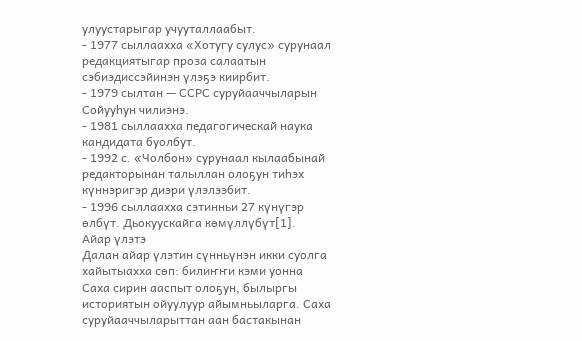улуустарыгар учууталлаабыт.
- 1977 сыллаахха «Хотугу сулус» сурунаал редакциятыгар проза салаатын сэбиэдиссэйинэн үлэҕэ киирбит.
- 1979 сылтан — ССРС суруйааччыларын Сойууһун чилиэнэ.
- 1981 сыллаахха педагогическай наука кандидата буолбут.
- 1992 с. «Чолбон» сурунаал кылаабынай редакторынан талыллан олоҕун тиһэх күннэригэр диэри үлэлээбит.
- 1996 сыллаахха сэтинньи 27 күнүгэр өлбүт. Дьокуускайга көмүллүбүт[1].
Айар үлэтэ
Далан айар үлэтин сүнньүнэн икки суолга хайытыахха сөп: билиҥҥи кэми уонна Саха сирин ааспыт олоҕун, былыргы историятын ойуулуур айымньыларга. Саха суруйааччыларыттан аан бастакынан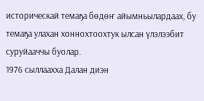историческай темаҕа бөдөҥ айымньылардаах, бу темаҕа улахан хоннохтоохтук ылсан үлэлээбит суруйааччы буолар.
1976 сыллаахха Далан диэн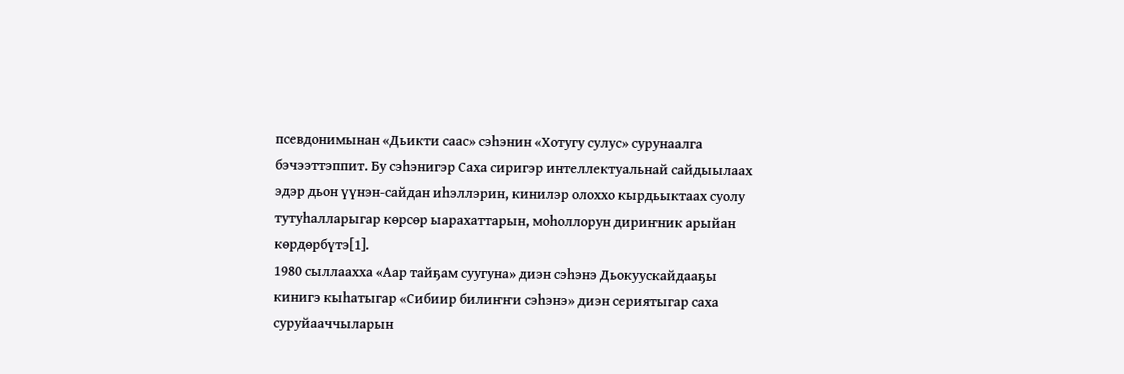псевдонимынан «Дьикти саас» сэһэнин «Хотугу сулус» сурунаалга бэчээттэппит. Бу сэһэнигэр Саха сиригэр интеллектуальнай сайдыылаах эдэр дьон үүнэн-сайдан иһэллэрин, кинилэр олоххо кырдьыктаах суолу тутуһалларыгар көрсөр ыарахаттарын, моһоллорун дириҥник арыйан көрдөрбүтэ[1].
1980 сыллаахха «Аар тайҕам суугуна» диэн сэһэнэ Дьокуускайдааҕы кинигэ кыһатыгар «Сибиир билиҥҥи сэһэнэ» диэн сериятыгар саха суруйааччыларын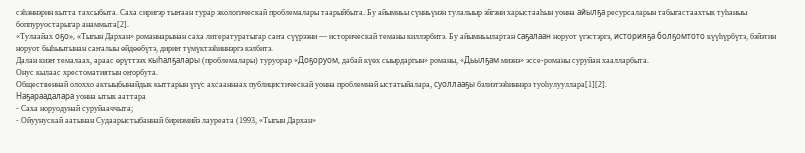сэһэннэрин кытта тахсыбыта. Саха сиригэр тыҥаан турар экологическай проблемалары таарыйбыта. Бу айымньы сүнньүнэн тулалыыр эйгэни харыстааһын уонна айылҕа ресурсаларын табыгастаахтык туһаныы боппуруостарыгар анаммыта[2].
«Тулаайах оҕо», «Тыгын Дархан» романнарынан саха литературатыгар саҥа сүүрээни — историческай теманы киллэрбитэ. Бу айымньылартан саҕалаан норуот үгэстэргэ, историяҕа болҕомтото күүһүрбүтэ, бэйэтин норуот быһыытынан саҥалыы өйдөөбүтэ, дириҥ түмүктээһиннэргэ кэлбитэ.
Далан киэҥ темалаах, араас өрүттээх кыһалҕалары (проблемалары) туруорар «Доҕоруом, дабай күөх сыырдаргын» романы, «Дьылҕам миэнэ» эссе-романы суруйан хаалларбыта.
Онус кылаас хрестоматиятын оҥорбута.
Общественнай олоххо актыыбынайдык кыттарын үгүс ахсааннаах публицистическай уонна проблемнай ыстатыйалара, суоллааҕы бэлиэтээһиннэрэ туоһулууллара[1][2].
Наҕараадалара уонна ытык ааттара
- Саха норуодунай суруйааччыта;
- Ойуунускай аатынан Судаарыстыбаннай бириэмийэ лауреата (1993, «Тыгын Дархан»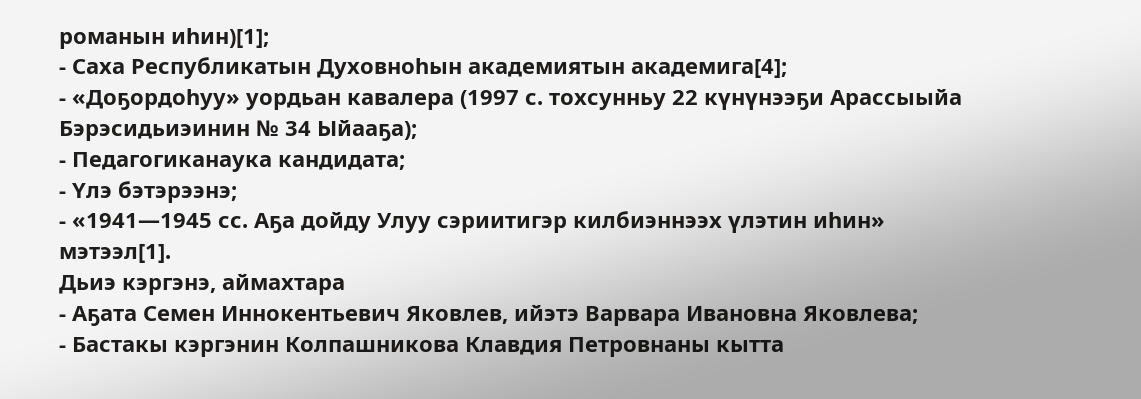романын иһин)[1];
- Саха Республикатын Духовноһын академиятын академига[4];
- «Доҕордоһуу» уордьан кавалера (1997 с. тохсунньу 22 күнүнээҕи Арассыыйа Бэрэсидьиэинин № 34 Ыйааҕа);
- Педагогиканаука кандидата;
- Үлэ бэтэрээнэ;
- «1941—1945 сс. Аҕа дойду Улуу сэриитигэр килбиэннээх үлэтин иһин» мэтээл[1].
Дьиэ кэргэнэ, аймахтара
- Аҕата Семен Иннокентьевич Яковлев, ийэтэ Варвара Ивановна Яковлева;
- Бастакы кэргэнин Колпашникова Клавдия Петровнаны кытта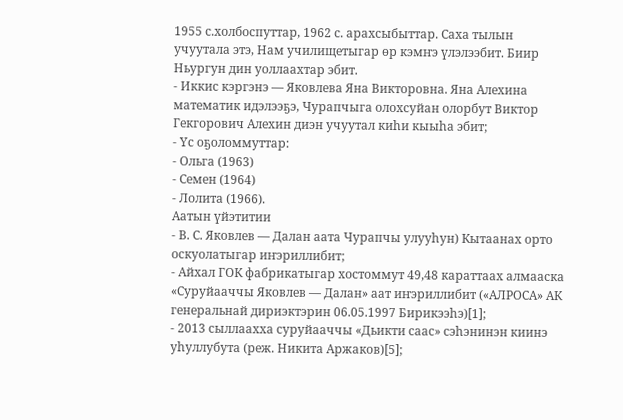1955 с.холбоспуттар, 1962 с. арахсыбыттар. Саха тылын учуутала этэ, Нам училищетыгар өр кэмҥэ үлэлээбит. Биир Ньургун дин уоллаахтар эбит.
- Иккис кэргэнэ — Яковлева Яна Викторовна. Яна Алехина математик идэлээҕэ, Чурапчыга олохсуйан олорбут Виктор Гекгорович Алехин диэн учуутал киһи кыыһа эбит;
- Үс оҕоломмуттар:
- Ольга (1963)
- Семен (1964)
- Лолита (1966).
Аатын үйэтитии
- В. С. Яковлев — Далан аата Чурапчы улууһун) Кытаанах орто оскуолатыгар иҥэриллибит;
- Айхал ГОК фабрикатыгар хостоммут 49,48 караттаах алмааска «Суруйааччы Яковлев — Далан» аат иҥэриллибит («АЛРОСА» АК генеральнай дириэктэрин 06.05.1997 Бирикээһэ)[1];
- 2013 сыллаахха суруйааччы «Дьикти саас» сэһэнинэн киинэ уһуллубута (реж. Никита Аржаков)[5];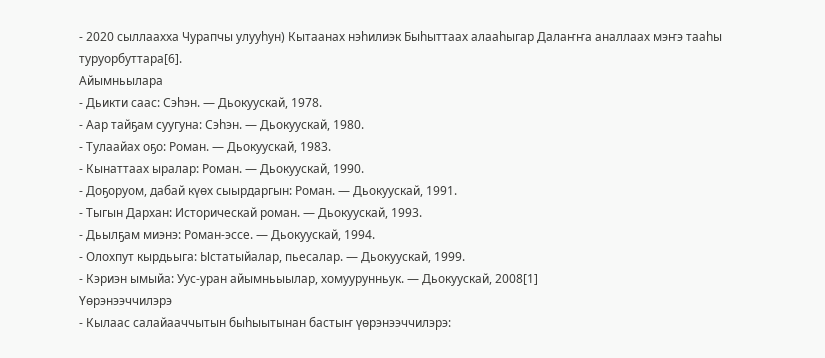- 2020 сыллаахха Чурапчы улууһун) Кытаанах нэһилиэк Быһыттаах алааһыгар Далаҥҥа аналлаах мэҥэ тааһы туруорбуттара[6].
Айымньылара
- Дьикти саас: Сэһэн. — Дьокуускай, 1978.
- Аар тайҕам суугуна: Сэһэн. — Дьокуускай, 1980.
- Тулаайах оҕо: Роман. — Дьокуускай, 1983.
- Кынаттаах ыралар: Роман. — Дьокуускай, 1990.
- Доҕоруом, дабай күөх сыырдаргын: Роман. — Дьокуускай, 1991.
- Тыгын Дархан: Историческай роман. — Дьокуускай, 1993.
- Дьылҕам миэнэ: Роман-эссе. — Дьокуускай, 1994.
- Олохпут кырдьыга: Ыстатыйалар, пьесалар. — Дьокуускай, 1999.
- Кэриэн ымыйа: Уус-уран айымньыылар, хомуурунньук. — Дьокуускай, 2008[1]
Үөрэнээччилэрэ
- Кылаас салайааччытын быһыытынан бастыҥ үөрэнээччилэрэ: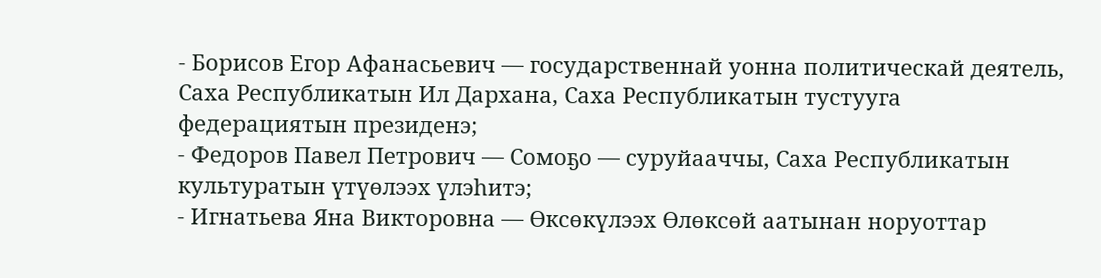- Борисов Егор Афанасьевич — государственнай уонна политическай деятель, Саха Республикатын Ил Дархана, Саха Республикатын тустууга федерациятын президенэ;
- Федоров Павел Петрович — Сомоҕо — суруйааччы, Саха Республикатын культуратын үтүөлээх үлэһитэ;
- Игнатьева Яна Викторовна — Өксөкүлээх Өлөксөй аатынан норуоттар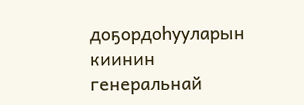доҕордоһууларын киинин генеральнай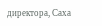директора, Саха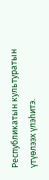Республикатын культуратын үтүөлээх үлэһитэ.